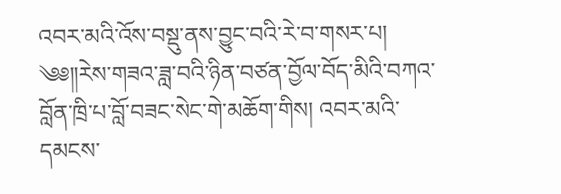འབར་མའི་འོས་བསྡུ་ནས་བྱུང་བའི་རེ་བ་གསར་པ།
༄༅༎རེས་གཟའ་ཟླ་བའི་ཉིན་བཙན་བྱོལ་བོད་མིའི་བཀའ་བློན་ཁྲི་པ་བློ་བཟང་སེང་གེ་མཆོག་གིས། འབར་མའི་དམངས་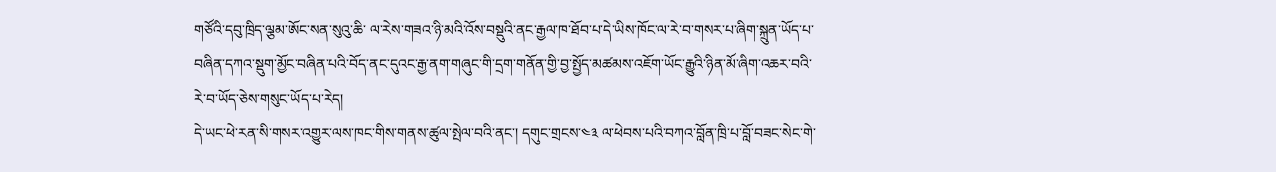གཙོའི་དབུ་ཁྲིད་ལྕམ་ཨོང་སན་སུའུ་ཆི་ ལ་རེས་གཟའ་ཉི་མའི་འོས་བསྡུའི་ནང་རྒྱལ་ཁ་ཐོབ་པ་དེ་ཡིས་ཁོང་ལ་རེ་བ་གསར་པ་ཞིག་སྐྲུན་ཡོད་པ་བཞིན་དཀའ་སྡུག་མྱོང་བཞིན་པའི་བོད་ནང་དུའང་རྒྱ་ནག་གཞུང་གི་དྲག་གནོན་གྱི་བྱ་སྤྱོད་མཚམས་འཇོག་ཡོང་རྒྱུའི་ཉིན་མོ་ཞིག་འཆར་བའི་རེ་བ་ཡོད་ཅེས་གསུང་ཡོད་པ་རེད།
དེ་ཡང་ཕེ་རན་སི་གསར་འགྱུར་ལས་ཁང་གིས་གནས་ཚུལ་སྤེལ་བའི་ནང་། དགུང་གྲངས་༤༣ ལ་ཕེབས་པའི་བཀའ་བློན་ཁྲི་པ་བློ་བཟང་སེང་གེ་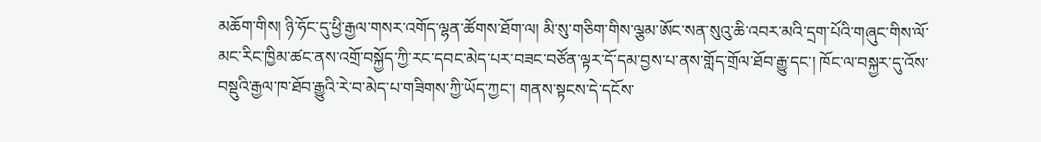མཆོག་གིས། ཉི་ཧོང་དུ་ཕྱི་རྒྱལ་གསར་འགོད་ལྷན་ཚོགས་ཐོག་ལ། མི་སུ་གཅིག་གིས་ལྕམ་ཨོང་སན་སུའུ་ཆི་འབར་མའི་དྲག་པོའི་གཞུང་གིས་ལོ་མང་རིང་ཁྱིམ་ཚང་ནས་འགྲོ་བསྐྱོད་ཀྱི་རང་དབང་མེད་པར་བཟང་བཙོན་ལྟར་དོ་དམ་བྱས་པ་ནས་གློད་གྲོལ་ཐོབ་རྒྱུ་དང་། ཁོང་ལ་བསྐྱར་དུ་འོས་བསྡུའི་རྒྱལ་ཁ་ཐོབ་རྒྱུའི་རེ་བ་མེད་པ་གཟིགས་ཀྱི་ཡོད་ཀྱང་། གནས་སྟངས་དེ་དངོས་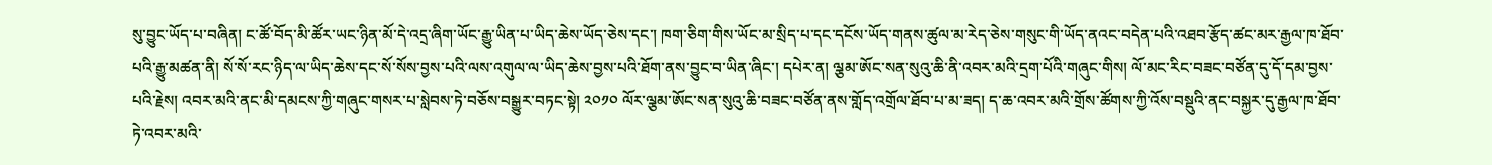སུ་བྱུང་ཡོད་པ་བཞིན། ང་ཚོ་བོད་མི་ཚོར་ཡང་ཉིན་མོ་དེ་འདྲ་ཞིག་ཡོང་རྒྱུ་ཡིན་པ་ཡིད་ཆེས་ཡོད་ཅེས་དང་། ཁག་ཅིག་གིས་ཡོང་མ་སྲིད་པ་དང་དངོས་ཡོད་གནས་ཚུལ་མ་རེད་ཅེས་གསུང་གི་ཡོད་ནའང་བདེན་པའི་འཐབ་རྩོད་ཚང་མར་རྒྱལ་ཁ་ཐོབ་པའི་རྒྱུ་མཚན་ནི། སོ་སོ་རང་ཉིད་ལ་ཡིད་ཆེས་དང་སོ་སོས་བྱས་པའི་ལས་འགུལ་ལ་ཡིད་ཆེས་བྱས་པའི་ཐོག་ནས་བྱུང་བ་ཡིན་ཞིང་། དཔེར་ན། ལྕམ་ཨོང་སན་སུའུ་ཆི་ནི་འབར་མའི་དྲག་པོའི་གཞུང་གིས། ལོ་མང་རིང་བཟང་བཙོན་དུ་དོ་དམ་བྱས་པའི་རྗེས། འབར་མའི་ནང་མི་དམངས་ཀྱི་གཞུང་གསར་པ་སླེབས་ཏེ་བཅོས་བསྒྱུར་བཏང་སྟེ། ༢༠༡༠ ལོར་ལྕམ་ཨོང་སན་སུའུ་ཆི་བཟང་བཙོན་ནས་གློད་འགྲོལ་ཐོབ་པ་མ་ཟད། ད་ཆ་འབར་མའི་གྲོས་ཚོགས་ཀྱི་འོས་བསྡུའི་ནང་བསྐྱར་དུ་རྒྱལ་ཁ་ཐོབ་ཏེ་འབར་མའི་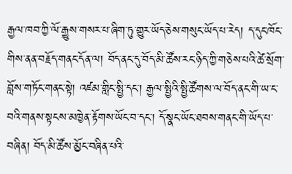རྒྱལ་ཁབ་ཀྱི་ལོ་རྒྱུས་གསར་པ་ཞིག་ཏུ་གྱུར་ཡོད་ཅེས་གསུང་ཡོད་པ་རེད། ད་དུང་ཁོང་གིས་ནན་བརྗོད་གནང་དོན་ལ། བོད་ནང་དུ་བོད་མི་ཚོས་རང་ཉིད་ཀྱི་གཅེས་པའི་ཚེ་སྲོག་བློས་གཏོང་གནང་སྟེ། འཛམ་གླིང་སྤྱི་དང་། རྒྱལ་སྤྱིའི་སྤྱི་ཚོགས་ལ་བོད་ནང་གི་ཡ་ང་བའི་གནས་སྟངས་མཁྱེན་རྟོགས་ཡོང་བ་དང་། དོ་སྣང་ཡོང་ཐབས་གནང་གི་ཡོད་པ་བཞིན། བོད་མི་ཚོས་མྱོང་བཞིན་པའི་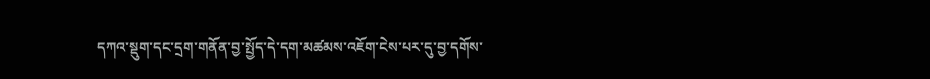དཀའ་སྡུག་དང་དྲག་གནོན་བྱ་སྤྱོད་དེ་དག་མཚམས་འཇོག་ངེས་པར་དུ་བྱ་དགོས་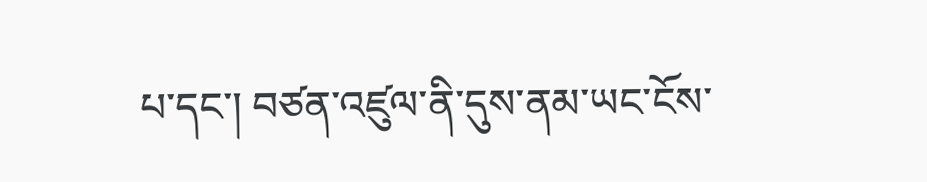པ་དང་། བཙན་འཛུལ་ནི་དུས་ནམ་ཡང་ངོས་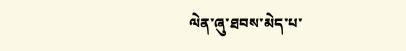ལེན་ཞུ་ཐབས་མེད་པ་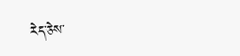རེད་ཅེས་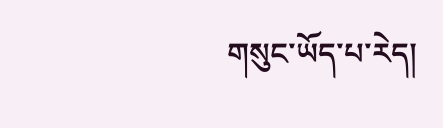གསུང་ཡོད་པ་རེད།